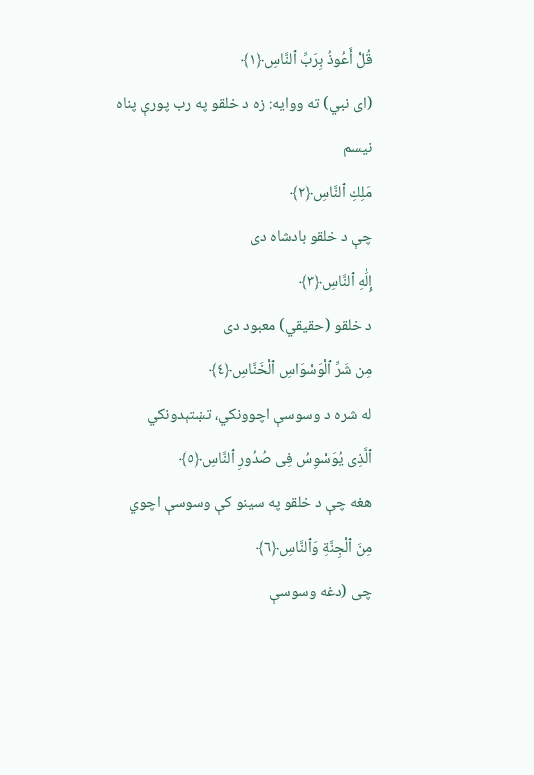قُلْ أَعُوذُ بِرَبِّ ٱلنَّاسِ﴿١﴾
(اى نبي) ته ووایه: زه د خلقو په رب پورې پناه نیسم
مَلِكِ ٱلنَّاسِ﴿٢﴾
چې د خلقو بادشاه دى
إِلَٰهِ ٱلنَّاسِ﴿٣﴾
د خلقو (حقیقي) معبود دى
مِن شَرِّ ٱلْوَسْوَاسِ ٱلْخَنَّاسِ﴿٤﴾
له شره د وسوسې اچوونكي، تښتېدونكي
ٱلَّذِى يُوَسْوِسُ فِى صُدُورِ ٱلنَّاسِ﴿٥﴾
هغه چې د خلقو په سینو كې وسوسې اچوي
مِنَ ٱلْجِنَّةِ وَٱلنَّاسِ﴿٦﴾
چی (دغه وسوسې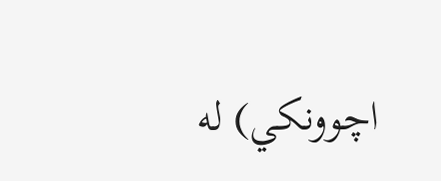اچوونكي) له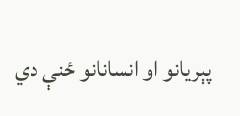پېریانو او انسانانو ځنې دي